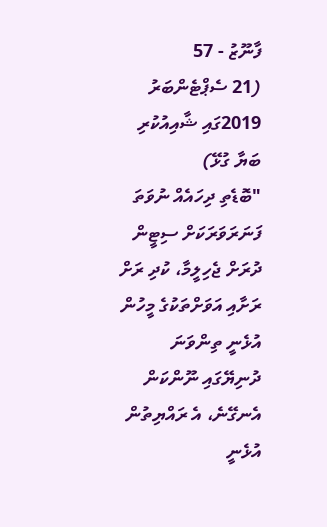ފާނޫޒު - 57
(21 ސެޕްޓެންބަރު 2019ގައި ޝާއިއުކުރި ބަޔާ ގުޅޭ)
"ބޮޑެތި ދިހައެއް ނުވަތަ ފަނަރަވަރަކަށް ސިޓީން ދުރަށް ޖެހިލީމާ، ކުދި ރަށް ރަށާއި އަވަށްތަކުގެ މީހުން އުޅެނީ ތިންވަނަ ދުނިޔޭގައި ނޫންކަން އެނގޭނެ، އެ ރައްޔިތުން އުޅެނީ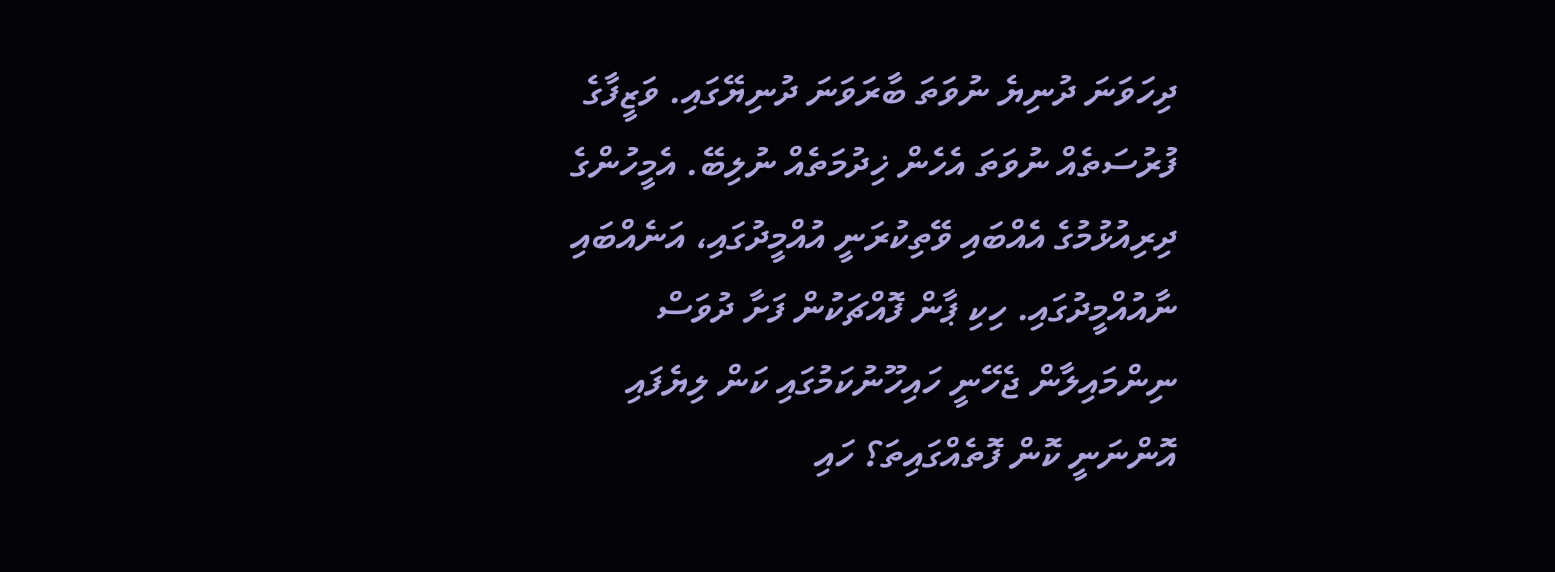ދިހަވަނަ ދުނިޔެ ނުވަތަ ބާރަވަނަ ދުނިޔޭގައި. ވަޒީފާގެ ފުރުސަތެއް ނުވަތަ އެހެން ޚިދުމަތެއް ނުލިބޭ. އެމީހުންގެ ދިރިއުޅުމުގެ އެއްބައި ވޭތިކުރަނީ އުއްމީދުގައި، އަނެއްބައި ނާއުއްމީދުގައި. ހިކި ޕާން ފޮއްޗަކުން ފަށާ ދުވަސް ނިންމައިލާން ޖެހޭނީ ހައިހޫނުކަމުގައި ކަން ލިޔެފައި އޮންނަނީ ކޮން ފޮތެއްގައިތަ؟ ހައި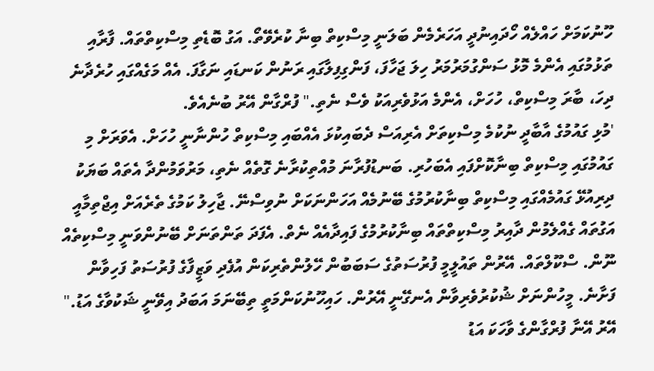ހޫނުކަމަށް ހައްލެއް ހޯދައިނުދީ އަހަރެމެން ބަލަނީ މިސްކިތް ބިނާ ކުރެވޭތޯ. އަގު ބޮޑެތި މިސްކިތްތައް. ފާރާއި ތަޅުމުގައި އެންމެ މޮޅު ސަންގުމަރުމަރު ހިލަ ޖަހާފަ، ފަންގިފިލާގައި ރަނުން ކަނޑައި ނަގާފަ. އެއް މަގެއްގައި ހުރެދާނެ ދިހަ، ބާރަ މިސްކިތް، ހުހަށް، އެންމެ އަޅުވެރިއަކު ވެސް ނެތި." ފުރްގާން އޭރު ބުނެއެވެ.
'މުޅި ގައުމުގެ އާބާދީ ނުކުމެ މިސްކިތަށް އެރިއަސް ދެބައިކުޅަ އެއްބައި މިސްކިތް ހުންނާނީ ހުހަށް. އެވަރަށް މި ގައުމުގައި މިސްކިތް ބިނާކޮށްފައި އެބަހުރި. ބަނޑުފުރާނަ މުއްތިކުރާނެ ގޮތެއް ނެތި، މަރުވަމުންދާ އެތައް ބަޔަކު ދިރިއުޅޭ ގައުމެއްގައި މިސްކިތް ބިނާކުރުމުގެ ބޭނުމެއް އަހަންނަކަށް ނުވިސްނޭ. ޖާހިލު ކަމުގެ ތެރެއަށް އިޖްތިމާއީ އަގުތައް ގެއްލެމުން ދާއިރު މިސްކިތްތައް ބިނާކުރުމުގެ ފައިދާއެއް ނެތް. އެފަދަ ތަންތަނަށް ބޭނުންވަނީ މިސްކިތެއް ނޫން. ސްކޫލްތައް. އޭރުން ތައުލީމީ ފުރުސަތުގެ ސަބަބުން ހޭލުންތެރިކަން އުފެދި ވަޒީފާގެ ފުރުސަތު ފަހިވާން ފަށާނެ. މީހުންނަށް ޝުކުރުވެރިވާން އެނގޭނީ އޭރުން. ހައިހޫނުކަންމަތީ ތިބޭނަމަ އަބަދު އިވޭނީ ޝަކުވާގެ އަޑު."
އޭރު އޭނާ ފުރްގާންގެ ވާހަކަ އަޑު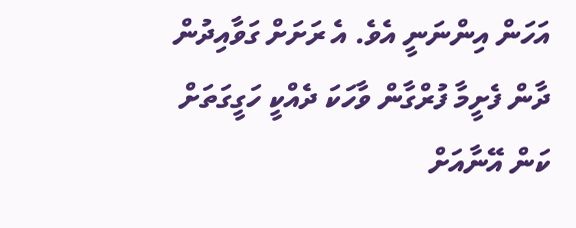އަހަން އިންނަނީ އެވެ. އެ ރަށަށް ގަވާއިދުން ދާން ފެށީމާ ފުރްގާން ވާހަކަ ދެއްކީ ހަގީގަތަށް ކަން އޭނާއަށް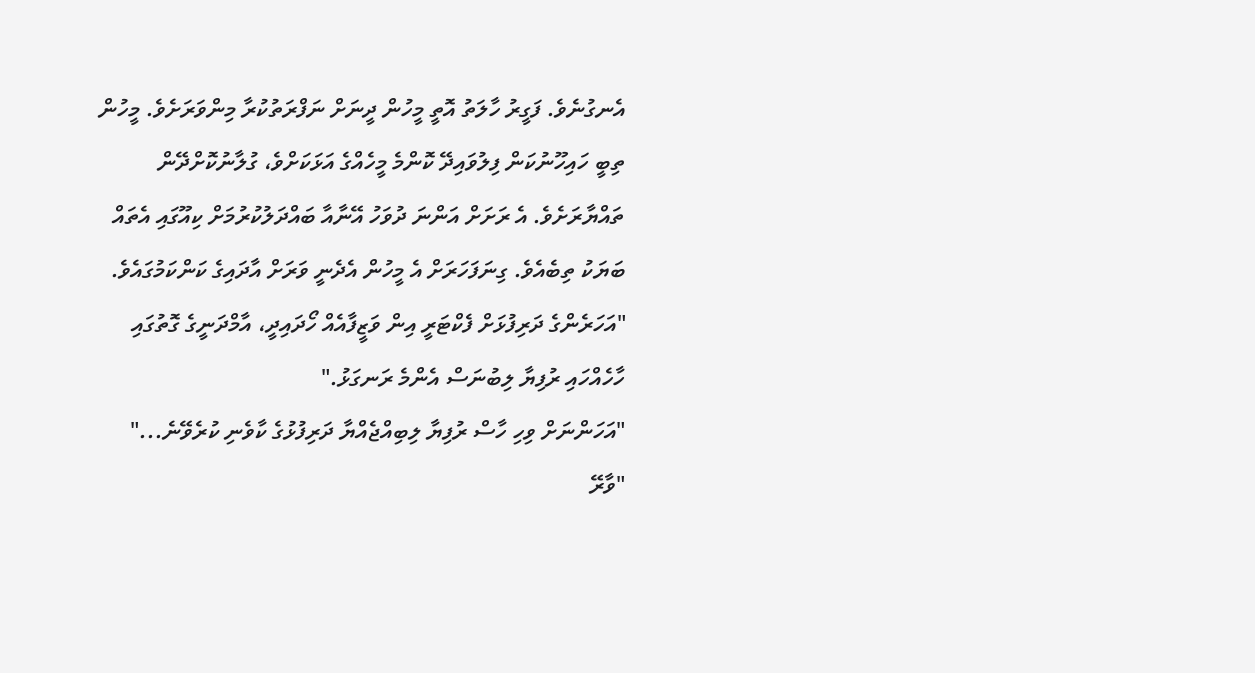އެނގުނެވެ. ފަގީރު ހާލަތު އޮތީ މީހުން ދީނަށް ނަފްރަތުކުރާ މިންވަރަށެވެ. މީހުން ތިބީ ހައިހޫނުކަން ފިލުވައިދޭ ކޮންމެ މީހެއްގެ އަޅަކަށްވެ، ގުލާނުކޮށްދޭން ތައްޔާރަށެވެ. އެ ރަށަށް އަންނަ ދުވަހު އޭނާއާ ބައްދަލުކުރުމަށް ކިއޫގައި އެތައް ބަޔަކު ތިބެއެވެ. ގިނަފަހަރަށް އެ މީހުން އެދެނީ ވަރަށް އާދައިގެ ކަންކަމުގައެވެ.
"އަހަރެންގެ ދަރިފުޅަށް ފެކްޓަރީ އިން ވަޒީފާއެއް ހޯދައިދީ، އާމްދަނީގެ ގޮތުގައި ހާހެއްހައި ރުފިޔާ ލިބުނަސް އެންމެ ރަނގަޅު."
"އަހަންނަށް ވިހި ހާސް ރުފިޔާ ލިބިއްޖެއްޔާ ދަރިފުޅުގެ ކާވެނި ކުރެވޭނެ..."
"ވާރޭ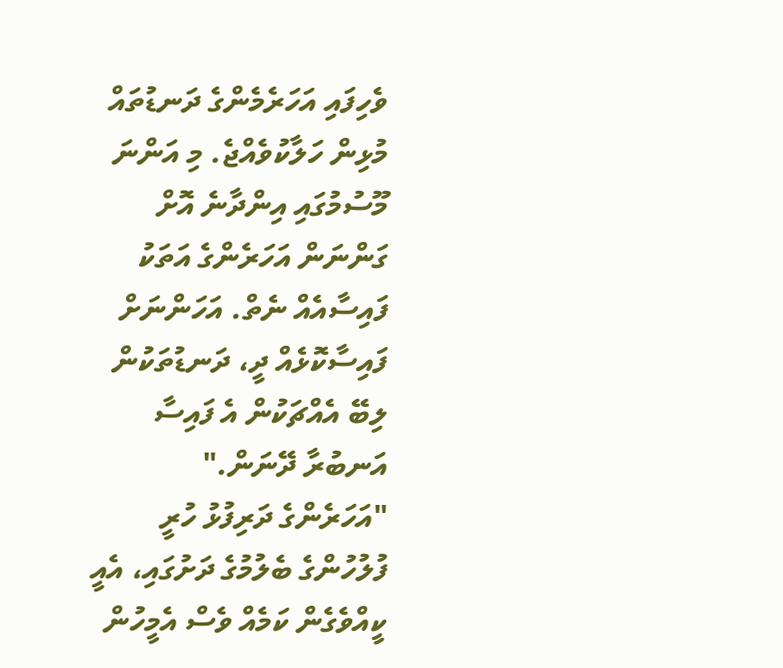ވެހިފައި އަހަރެމެންގެ ދަނޑުތައް މުޅިން ހަލާކުވެއްޖެ. މި އަންނަ މޫސުމުގައި އިންދާނެ އޮށް ގަންނަން އަހަރެންގެ އަތަކު ފައިސާއެއް ނެތް. އަހަންނަށް ފައިސާކޮޅެއް ދީ، ދަނޑުތަކުން ލިބޭ އެއްޗަކުން އެ ފައިސާ އަނބުރާ ދޭނަން."
"އަހަރެންގެ ދަރިފުޅު ހުރީ ފުލުހުންގެ ބެލުމުގެ ދަށުގައި، އެއީ ކީއްވެގެން ކަމެއް ވެސް އެމީހުން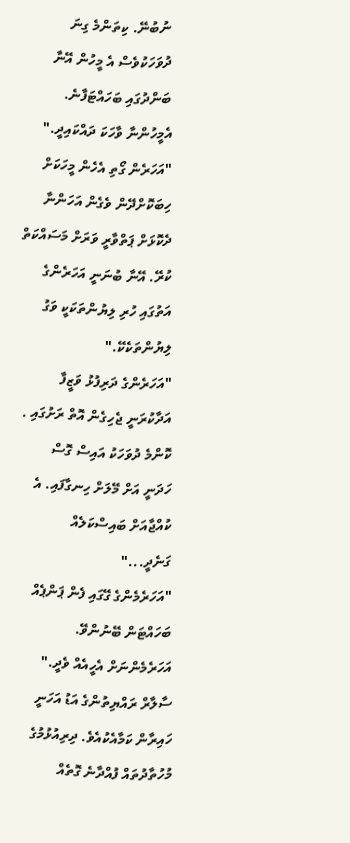ނުބުނޭ. ކިތަންމެ ގިނަ ދުވަހަކުވެސް އެ މީހުން އޭނާ ބަންދުގައި ބަހައްޓަފާނެ. އެމީހުންނާ ވާހަކަ ދައްކައިދީ."
"އަހަރެން ގޯތި އެހެން މީހަކަށް ހިބަކޮށްދޭން ވެގެން އަހަންނާ ދެކޮޅަށް ޕަތްވާރީ ވަރަށް މަސައްކަތް ކުރޭ. އޭނާ ބުނަނީ އަހަރެންގެ އަތުގައި ހުރި ލިޔުންތަކަކީ ވަގު ލިޔުންތަކެކޭ."
"އަހަރެންގެ ދަރިފުޅު ވަޒީފާ އަދާކުރަނީ ޖެހިގެން އޮތް ރަށުގައި . ކޮންމެ ދުވަހަކު އައިސް ގޮސް ހަދަނީ އަށް މޭލަށް ހިނގާފައި. އެ ކުއްޖާއަށް ބައިސްކަލެއް ގަނެދީ..."
"އަހަރެމެންގެ ގޭގައި ފެން ޕަންޕެއް ބަހައްޓަން ބޭނުންވޭ. އަހަރެމެންނަށް އެހީއެއް ވެދީ."
ސާލާރް ރައްޔިތުންގެ އަޑު އަހަނީ ހައިރާން ކަމާއެކުއެވެ. ދިރިއުޅުމުގެ މުހުތާދުތައް ފުއްދާނެ ގޮތެއް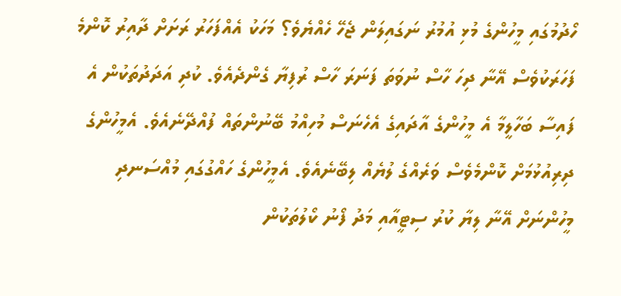ހޯދުމުގައި މީހުންގެ މުޅި އުމުރު ނަގައިލަން ޖެހޭ ހެއްޔެވެ؟ މަހަކު އެއްފަހަރު ރަށަށް ދާއިރު ކޮންމެ ފަހަރަކުވެސް އޭނާ ދިހަ ހާސް ނުވަތަ ފަނަރަ ހާސް ރުފިޔާ ގެންދެއެވެ. ކުދި އަދަދުތަކުން އެ ފައިސާ ބަހާލީމާ އެ މީހުންގެ އާދައިގެ އެހެނަސް މުހިއްމު ބޭނުންތައް ފުއްދޭނެއެވެ. އެމީހުންގެ ދިރިއުޅުމަށް ކޮންމެވެސް ވަރެއްގެ ލުޔެއް ލިބޭނެއެވެ. އެމީހުންގެ ހައްގުގައި މުއްސަނދި މީހުންނަށް އޭނާ ލިޔާ ކުރު ސިޓީއާއި މަދު ފޯނު ކޯލުތަކުން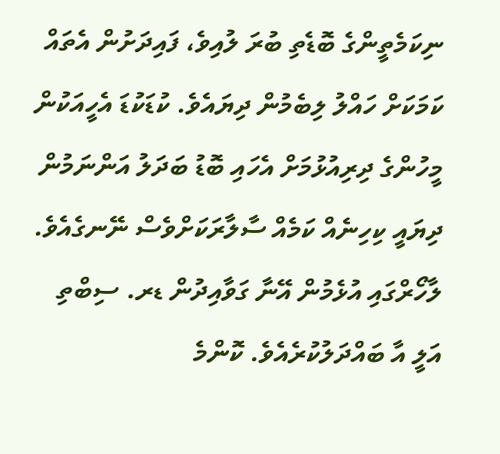ނިކަމެތީންގެ ބޮޑެތި ބުރަ ލުއިވެ، ފައިދަށުން އެތައް ކަމަކަށް ހައްލު ލިބެމުން ދިޔައެވެ. ކުޑަކުޑަ އެހީއަކުން މީހުންގެ ދިރިއުޅުމަށް އެހައި ބޮޑު ބަދަލު އަންނަމުން ދިޔައީ ކިހިނެއް ކަމެއް ސާލާރަކަށްވެސް ނޭނގެއެވެ.
ލާހޯރްގައި އުޅެމުން އޭނާ ގަވާއިދުން ޑރ. ސިބްތި އަލީ އާ ބައްދަލުކުރެއެވެ. ކޮންމެ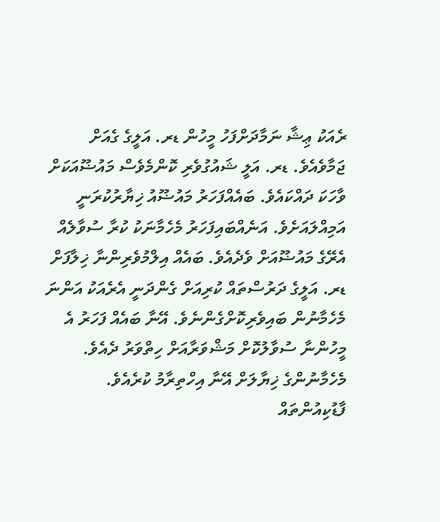ރެއަކު ޢިޝާ ނަމާދަށްފަހު މީހުން ޑރ. އަލީގެ ގެއަށް ޖަމާވެއެވެ. ޑރ. އަލީ ޝައުގުވެރި ކޮންމެވެސް މައުޟޫއަކަށް ވާހަކަ ދައްކައެވެ. ބައެއްފަހަރު މައުޟޫއު ޚިޔާރުކުރަނީ އަމިއްލައަށެވެ. އަނެއްބައިފަހަރު މެހެމާނަކު ކުރާ ސުވާލެއް އެރޭގެ މައުޟޫއަށް ވެދެއެވެ. ބައެއް އިލްމުވެރިންނާ ޚިލާފަށް ޑރ. އަލީގެ ދަރުސްތައް ކުރިއަށް ގެންދަނީ އެރެއަކު އަންނަ މެހެމާނުން ބައިވެރިކޮށްގެންނެވެ. އޭނާ ބައެއް ފަހަރު އެ މީހުންނާ ސުވާލުކޮށް މަޝްވަރާއަށް ހިތްވަރު ދެއެވެ. މެހެމާނުންގެ ޚިޔާލަށް އޭނާ އިހްތިރާމު ކުރެއެވެ. ފާޑުކިއުންތައް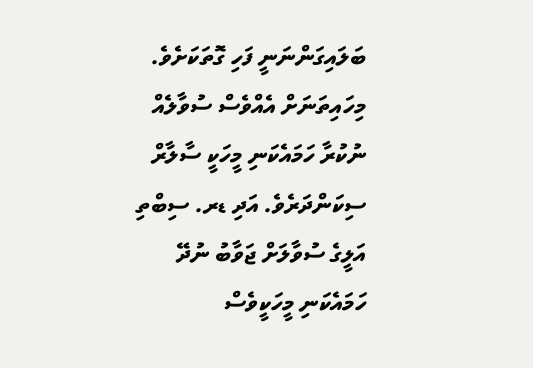ބަލައިގަންނަނީ ފަހި ގޮތަކަށެވެ. މިހައިތަނަށް އެއްވެސް ސުވާލެއް ނުކުރާ ހަމައެކަނި މީހަކީ ސާލާރް ސިކަންދަރެވެ. އަދި ޑރ. ސިބްތި އަލީގެ ސުވާލަށް ޖަވާބު ނުދޭ ހަމައެކަނި މީހަކީވެސް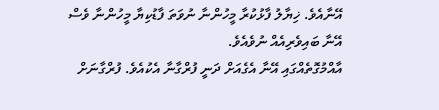އޭނާއެވެ. ޚިޔާލު ފާޅުކުރާ މީހުންނާ ނުވަތަ ފާޑުކިޔާ މީހުންނާ ވެސް އޭނާ ބައިވެރިއެއް ނުވެއެވެ.
އާއްމުގޮތެއްގައި އޭނާ އެގެއަށް ދަނީ ފުރްގާނާ އެކުއެވެ. ފުރްގާނަށް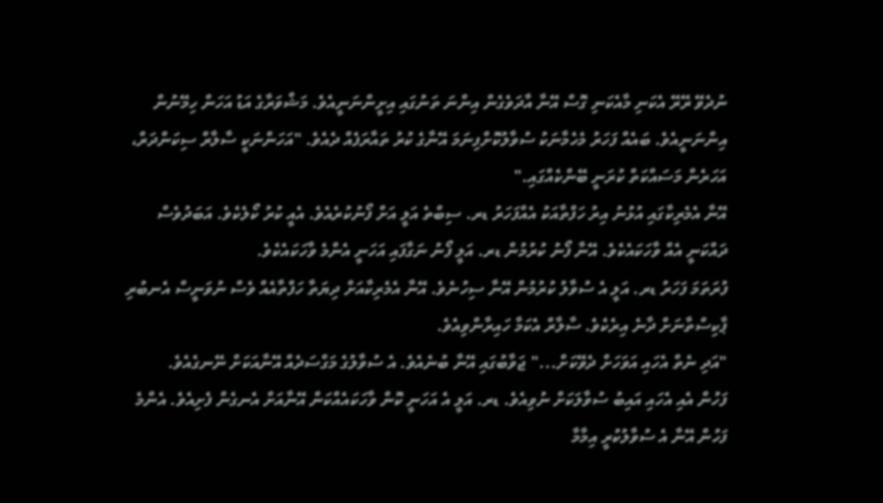ނުދެވޭ ރޭރޭ އެކަނި މާއެކަނި ގޮސް އޭނާ އާދަވެގެން އިންނަ ތަނުގައި އިށީންނަނީއެވެ. މަޝްވަރާގެ އަޑު އަހަން ހިމޭނުން އިންނަނީއެވެ. ބައެއް ފަހަރު މެހެމާނަކު ސުވާލުކޮށްފިނަމަ އޭނާގެ ކުރު ތައާރަފެއް ދެއެވެ. "އަހަންނަކީ ސާލާރް ސިކަންދަރް، އަހަރެން މަސައްކަތް ކުރަނީ ބޭންކެއްގައި."
އޭނާ އެމެރިކާގައި އުޅުނު އިރު ހަފްތާއަކު އެއްފަހަރު ޑރ. ސިބްތެ އަލީ އަށް ފޯނުކުރެއެވެ. އެއީ ކުރު ކޯލެކެވެ. އަބަދުވެސް ދައްކަނީ އެއް ވާހަކައެކެވެ. އޭނާ ފޯނު ކުރުމުން ޑރ. އަލީ ފޯނު ނަގާފައި އަހަނީ އެންމެ ވާހަކައެކެވެ.
ފުރަތަމަ ފަހަރު ޑރ. އަލީ އެ ސުވާލު ކުރުމުން އޭނާ ސިހުނެވެ. އޭނާ އެމެރިކާއަށް ދިޔަތާ ހަފްތާއެއް ވެސް ނުވަނީސް އެނބުރި ޕާކިސްތާނަށް ދާނެ އިރެކެވެ. ސާލާރް އެކަމާ ހައިރާންވިއެވެ.
"އަދި ނެތް އެހައި އަވަހަށް ދެވޭކަށް..." ޖަވާބުގައި އޭނާ ބުނެއެވެ. އެ ސުވާލުގެ މަގްސަދެއް އޭނާއަކަށް ނޭނގެއެވެ.
ފަހުން އެއި އެހައި އައިބު ސުވާލަކަށް ނުވިއެވެ. ޑރ. އަލީ އެ އަހަނީ ކޮން ވާހަކައެއްކަން އޭނާއަށް އެނގެން ފެށިއެވެ. އެންމެ ފަހުން އޭނާ އެ ސުވާލުކުރީ އިމާމާ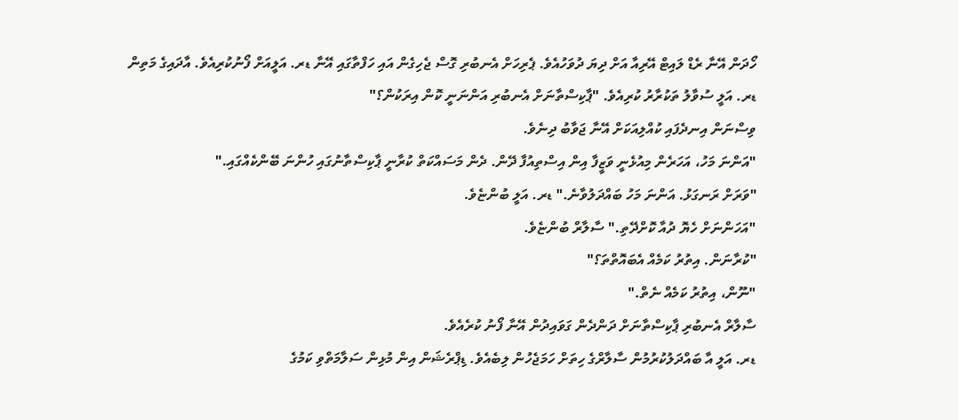ހޯދަން އޭނާ ރެޑް ލައިޓް އޭރިއާ އަށް ދިޔަ ދުވަހުއެވެ. ޕެރިހަށް އެނބުރި ގޮސް ޖެހިގެން އައި ހަފްތާގައި އޭނާ ޑރ. އަލީއަށް ފޯނުކުރިއެވެ. އާދައިގެ މަތިން ޑރ. އަލީ ސުވާލު ތަކުރާރު ކުރިއެވެ. "ޕާކިސްތާނަށް އެނބުރި އަންނަނީ ކޮން އިރަކުން؟"
ވިސްނަން އިނދެފައި ކުއްލިއަކަށް އޭނާ ޖަވާބު ދިނެވެ.
"އަންނަ މަހު، އަހަރެން މިއުޅެނީ ވަޒީފާ އިން އިސްތިއުފާ ދޭން. ދެން މަސައްކަތް ކުރާނީ ޕާކިސްތާނުގައި ހުންނަ ބޭންކެއްގައި."
"ވަރަށް ރަނގަޅު. އަންނަ މަހު ބައްދަލުވާނެ." ޑރ. އަލީ ބުންޏެވެ.
"އަހަންނަށް ހެޔޮ ދުއާ ކޮށްދޭތި." ސާލާރް ބުންޏެވެ.
"ކުރާނަން. އިތުރު ކަމެއް އެބައޮތްތަ؟"
"ނޫން، އިތުރު ކަމެއް ނެތް."
ސާލާރް އެނބުރި ޕާކިސްތާނަށް ދަންދެން ގަވައިދުން އޭނާ ފޯނު ކުރެއެވެ.
ޑރ. އަލީ އާ ބައްދަލުކުރުމުން ސާލާރްގެ ހިތަށް ހަމަޖެހުން ލިބެއެވެ. ޑިޕްރެޝަން އިން މުޅިން ސަލާމަތްވި ކަމުގެ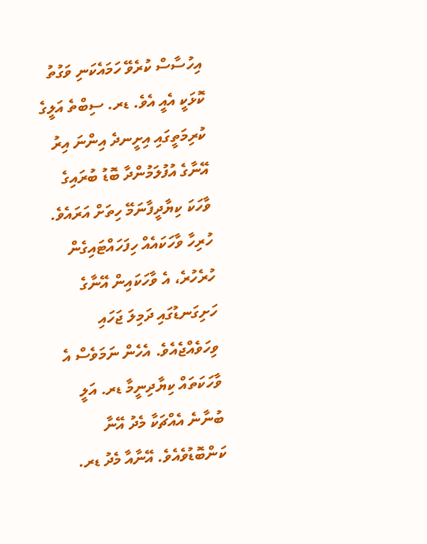އިހުސާސް ކުރެވޭ ހަމައެކަނި ވަގުތު ކޮޅަކީ އެއީ އެވެ. ޑރ. ސިބްތެ އަލީގެ ކުރިމަތީގައި އިށީނދެ އިންނަ އިރު އޭނާގެ އުފުލަމުންދާ ބޮޑު ބުރައިގެ ވާހަކަ ކިޔާދީފާނަމޭ ހިތަށް އަރައެވެ. ހުރިހާ ވާހަކައެއް ހިފަހައްޓައިގެން ހުރެހުރެ، އެ ވާހަކައިން އޭނާގެ ހަށިގަނޑުގައި ދަމިލަ ޖަހައި ވިހަވެއްޖެއެވެ. އެހެން ނަމަވެސް އެ ވާހަކަތައް ކިޔާދިނީމާ ޑރ. އަލީ ބުނާނެ އެއްޗަކާ މެދު އޭނާ ކަންބޮޑުވެއެވެ. އޭނާއާ މެދު ޑރ.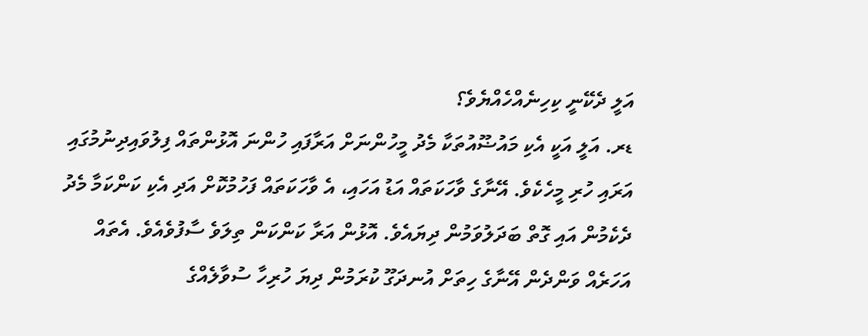އަލީ ދެކޭނީ ކިހިނެއްހެއްޔެވެ؟
ޑރ. އަލީ އަކީ އެކި މައުޟޫއުތަކާ މެދު މީހުންނަށް އަރާފައި ހުންނަ އޮޅުންތައް ފިލުވައިދިނުމުގައި އަރައި ހުރި މީހެކެވެ. އޭނާގެ ވާހަކަތައް އަޑު އަހައި، އެ ވާހަކަތައް ފަހުމުކޮށް އަދި އެކި ކަންކަމާ މެދު ދެކެމުން އައި ގޮތް ބަދަލުވަމުން ދިޔައެވެ. އޮޅުން އަރާ ކަންކަން ތިލަވެ ސާފުވެއެވެ. އެތައް އަހަރެއް ވަންދެން އޭނާގެ ހިތަށް އުނދަގޫ ކުރަމުން ދިޔަ ހުރިހާ ސުވާލެއްގެ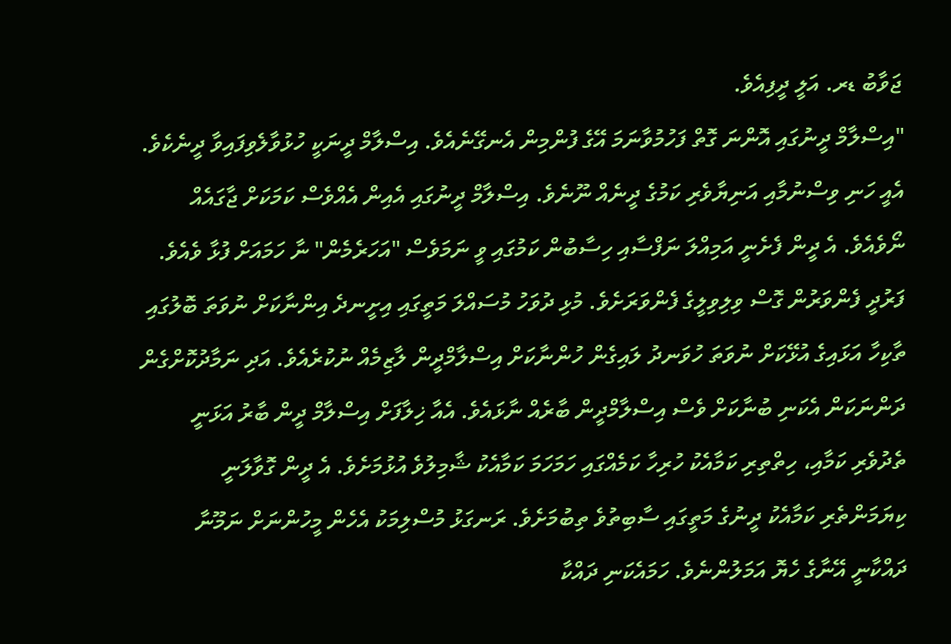ޖަވާބު ޑރ. އަލީ ދީފިއެވެ.
"އިސްލާމް ދީނުގައި އޮންނަ ގޮތް ފަހުމުވާނަމަ އޭގެ ފުންމިން އެނގޭނެއެވެ. އިސްލާމް ދީނަކީ ހުޅުވާލެވިފައިވާ ދީނެކެވެ. އެއީ ހަނި ވިސްނުމާއި އަނިޔާވެރި ކަމުގެ ދީނެއް ނޫނެވެ. އިސްލާމް ދީނުގައި އެއިން އެއްވެސް ކަމަކަށް ޖާގައެއް ނޯވެއެވެ. އެ ދީން ފެށެނީ އަމިއްލަ ނަފްސާއި ހިސާބުން ކަމުގައި ވީ ނަމަވެސް "އަހަރެމެން" ނާ ހަމައަށް ފުޅާ ވެއެވެ. ފަރުދީ ފެންވަރުން ގޮސް ވިލިވިލީގެ ފެންވަރަށެވެ. މުޅި ދުވަހު މުސައްލަ މަތީގައި އިށީނދެ އިންނާކަށް ނުވަތަ ބޮލުގައި ތާކިހާ އަޅައިގެ އުޅޭކަށް ނުވަތަ ހުވަނދު ލައިގެން ހުންނާކަށް އިސްލާމްދީން ލާޒިމެއް ނުކުރެއެވެ. އަދި ނަމާދުކޮށްގެން ދަންނަކަން އެކަނި ބުނާކަށް ވެސް އިސްލާމްދީން ބާރެއް ނާޅައެވެ. އެއާ ޚިލާފަށް އިސްލާމް ދީން ބާރު އަޅަނީ ތެދުވެރި ކަމާއި، ހިތްތިރި ކަމާއެކު ހުރިހާ ކަމެއްގައި ހަމަހަމަ ކަމާއެކު ޝާމިލުވެ އުޅުމަށެވެ. އެ ދީން ގޮވާލަނީ ކިޔަމަންތެރި ކަމާއެކު ދީނުގެ މަތީގައި ސާބިތުވެ ތިބުމަށެވެ. ރަނގަޅު މުސްލިމަކު އެހެން މީހުންނަށް ނަމޫނާ ދައްކާނީ އޭނާގެ ހެޔޮ އަމަލުންނެވެ. ހަމައެކަނި ދައްކާ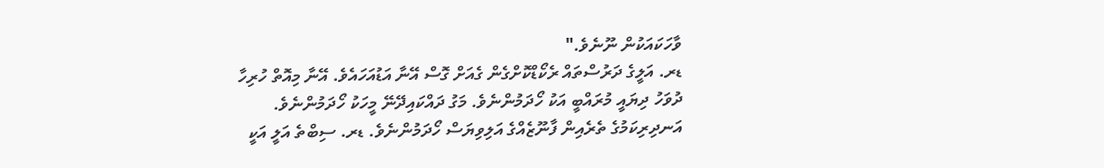ވާހަކައަކުން ނޫނެވެ."
ޑރ. އަލީގެ ދަރުސްތައް ރެކޯޑްކޮށްގެން ގެއަށް ގޮސް އޭނާ އަޑުއަހައެވެ. އޭނާ މިއޮތް ހުރިހާ ދުވަހު ދިޔައީ މުރައްބީ އަކު ހޯދަމުންނެވެ. މަގު ދައްކައިދޭނޭ މީހަކު ހޯދަމުންނެވެ. އަނދިރިކަމުގެ ތެރެއިން ފާނޫޒެއްގެ އަލިވިޔަސް ހޯދަމުންނެވެ. ޑރ. ސިބްތެ އަލީ އަކީ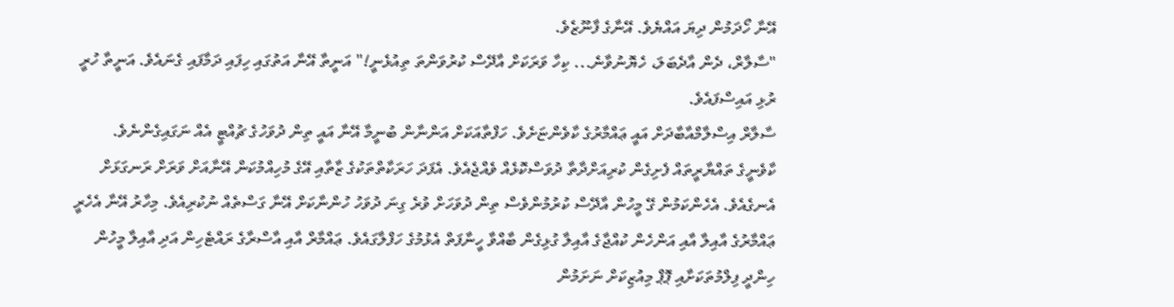އޭނާ ހޯދަމުން ދިޔަ އައްޔެވެ. އޭނާގެ ފާނޫޒެވެ.
"ސާލާރް، ދެން އާދެބަލަ، ހެޔޮނުވާނެ... ކިހާ ވަރަކަށް އާދޭސް ކުރުވަންތަ ތިއުޅެނީ!" އަނީތާ އޭނާ އަތުގައި ހިފައި ދަމާފައި ގެނައެވެ. އަނީތާ ހުރީ ރުޅި އައިސްފައެވެ.
ސާލާރް އިސްލާމްއާބާދަށް އައީ ޢައްމާރުގެ ކާވެންޏަށެވެ. ހަފްތާއަކަށް އަންނާން ބުނީމާ އޭނާ އައީ ތިން ދުވަހުގެ ޗުއްޓީ އެއް ނަގައިގެންނެވެ. ކާވެނީގެ ތައްޔާރީތައް ފެށިގެން ކުރިއަށްދާތާ ދުވަސްކޮޅެއް ވެއްޖެއެވެ. އެފަދަ ހަރަކާތްތަކުގެ ޒާތާއި އޭގެ މުހިއްމުކަން އޭނާއަށް ވަރަށް ރަނގަޅަށް އެނގެއެވެ. އެހެންކަމުން ގޭ މީހުން އާދޭސް ކުރުމުންވެސް ތިން ދުވަހަށް ވުރެ ގިނަ ދުވަހު ހުންނާކަށް އޭނާ ގަސްތެއް ނުކުރިއެވެ. މިހާރު އޭނާ އެހެރީ ޢައްމާރުގެ އާއިލާ އާއި އަންހެން ކުއްޖާގެ އާއިލާ ގުޅިގެން ބާއްވާ ހީނާފަތް އެޅުމުގެ ހަފްލާގައެވެ. ޢައްމާރް އާއި އާސްރާގެ ރައްޓެހިން އަދި އާއިލާ މީހުން ހިންދީ ފިލްމުތަކަށާއި ޕޮޕް މިއުޒިކަށް ނަށަމުން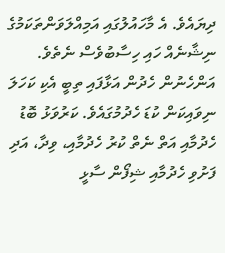ދިޔައެވެ. އެ މާހައުލުގައި އަމިއްލަވަންތަކަމުގެ ނިޝާނެއް ހައި ހިސާބުވެސް ނެތެވެ. އަންހެނުން ހެދުން އަޅާފައި ތިބީ އެކި ކަހަލަ ނިވައިކަން ކުޑަ ހެދުމުގައެވެ. ކަރުވަޅު ބޮޑު ހެދުމާއި އަތް ނެތް ކުރު ހެދުމާއި، ވިދާ، އަދި ފަށުވި ހެދުމާއި ޝިފޯން ސާޅީ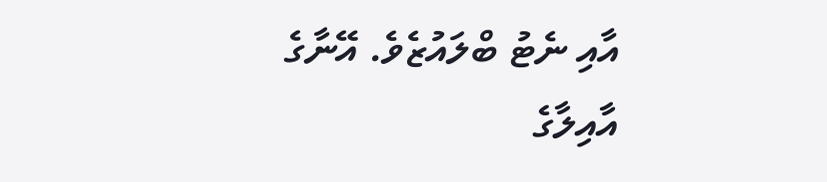އާއި ނެޓު ބްލައުޒެވެ. އޭނާގެ އާއިލާގެ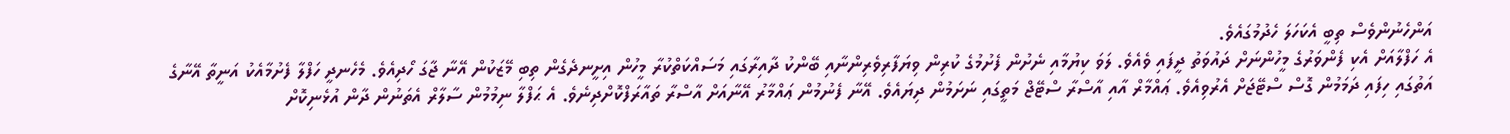އަންހެނުންވެސް ތިބީ އެކަހަލަ ހެދުމުގައެވެ.
އެ ހަފްލާއަށް އެކި ފެންވަރުގެ މީހުންނަށް ދައުވަތު ދީފައި ވެއެވެ. ލަވަ ކިޔުމާއި ނެށުން ފެށުމުގެ ކުރިން ވިޔަފާރިވެރިންނާއި ބޭންކު ދާއިރާގައި މަސައްކަތްކުރާ މީހުން އިށީނދެގެން ތިބި މޭޒަކުން އޭނާ ޖާގަ ހޯދިއެވެ. މެހެނދީ ހަފްލާ ފެށުމާއެކު އަނީތާ އޭނާގެ އަތުގައި ހިފައި ދަމަމުން ގޮސް ސްޓޭޖަށް އެރުވިއެވެ. ޢައްމާރް އާއި އާސްރާ ސްޓޭޖް މަތީގައި ނަށަމުން ދިޔައެވެ. އޭނާ ފެނުމުން ޢައްމާރު އޭނާއަށް އާސްރާ ތައާރަފްކޮށްދިނެވެ. އެ ޙަފްލާ ނިމުމުން ސާލާރް އެތަނުން ދާން އުޅެނިކޮށް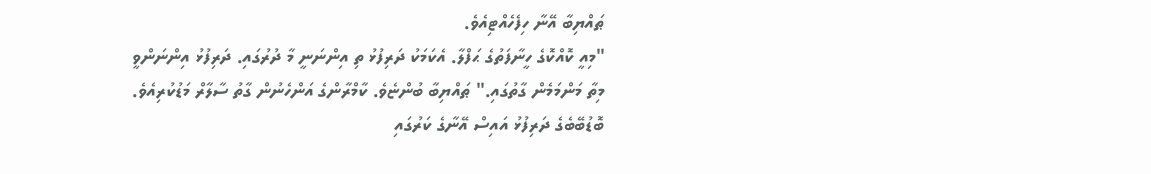ޠައްޔިބާ އޭނާ ހިފެހެއްޓިއެވެ.
"މިއީ ކޮއްކޮގެ ހީނާފަތުގެ ޙަފްލާ. އެކަމަކު ދަރިފުޅު ތި އިންނަނީ މާ ދުރުގައި. ދަރިފުޅު އިންނަންވީ މިތާ މަންމަމެން ގާތުގައި." ޠައްޔިބާ ބުންޏެވެ. ކާމްރާންގެ އަންހެނުން ގާތު ސާލާރް މަޑުކުރިއެވެ. ބޮޑުބޭބެގެ ދަރިފުޅު އައިސް އޭނާގެ ކަރުގައި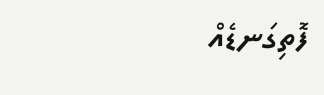ފޮތިގަނޑެއް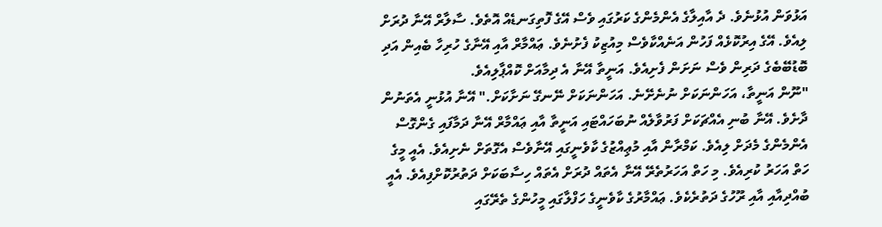އަޅުވަން އުޅުނެވެ. ދެ އާއިލާގެ އެންމެންގެ ކަރުގައި ވެސް އޭގެ ފޮތިގަނޑެއް އޮތެވެ. ސާލާރް އޭނާ ދުރަށް ލިއެވެ. އޭގެ އިރުކޮޅެއް ފަހުން އަނެއްކާވެސް މިއުޒިކު ފެށުނެވެ. ޢައްމާރް އާއި އޭނާގެ ހުރިހާ ބެއިން އަދި ބޮޑުބޭބެގެ ދަރިން ވެސް ނަށަން ފެށިއެވެ. އަނީތާ އޭނާ އެ ދިމާއަށް ކޮއްޕާލިއެވެ.
"ނޫން އަނީތާ، އަހަންނަކަށް ނުނެށޭނެ. އަހަންނަކަށް ނޭނގޭ ނަށާކަށް." އޭނާ އުޅުނީ އެތަނުން ދާށެވެ. އޭނާ ބުނި އެއްޗަކަށް ފަރުވާލެއް ނުބަހައްޓައި އަނީތާ އާއި ޢައްމާރް އޭނާ ދަމާފައި ގެންގޮސް އެންމެންގެ މެދަށް ލިއެވެ. ކަމްރާން އާއި މުޢިއްޒުގެ ކާވެނީގައި އޭނާވެސް އެގޮތަށް ނެށިއެވެ. އެއީ މީގެ ހަތް އަހަރު ކުރިއެވެ. މި ހަތް އަހަރުތެރޭ އޭނާ އެތައް ދުރަށް އެތައް ހިސާބަކަށް ދަތުރުކޮށްފިއެވެ. އެއީ ބުއްދިއާއި އާއި ރޫހުގެ ދަތުރެކެވެ. ޢައްމާރުގެ ކާވެނީގެ ހަފްލާގައި މީހުންގެ ތެރޭގައި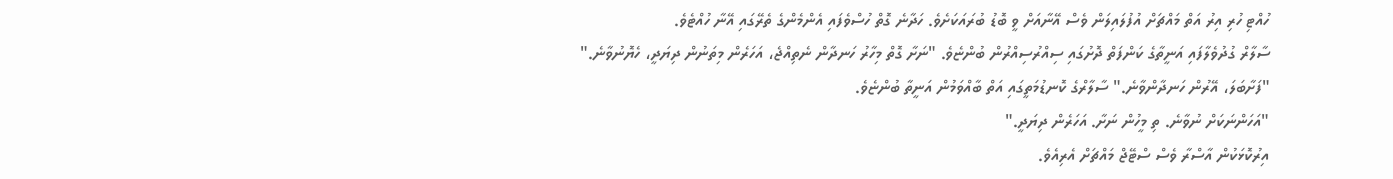ހުއްޓި ހުރި އިރު އަތް މައްޗަށް އުފުލައިލަން ވެސް އޭނާއަށް ވީ ބޮޑު ބުރައަކަށެވެ. ހަދާނެ ގޮތް ހުސްވެފައި އެންމެންގެ ތެރޭގައި އޭނާ ހުއްޓެވެ.
ސާލާރް ގުދުވެލާފައި އަނީތާގެ ކަންފަތް ދޮށުގައި ސިއްރުސިއްރުން ބުންޏެވެ. "ނަށާ ގޮތް މިހާރު ހަނދާން ނެތިއްޖެ، އަހަރެން މިތަނުން ދިޔަދީ، ހެޔޮނުވާނެ."
"ފަށާބަލަ، އޭރުން ހަނދާންވާނެ." ސާލާރްގެ ކޮނޑުމަތީގައި އަތް ބާއްވަމުން އަނީތާ ބުންޏެވެ.
"އަހަންނަކަށް ނުވާނެ. ތި މީހުން ނަށާ. އަހަރެން ދިޔަދީ."
އިރުކޮޅަކުން އާސްރާ ވެސް ސްޓޭޖް މައްޗަށް އެރިއެވެ.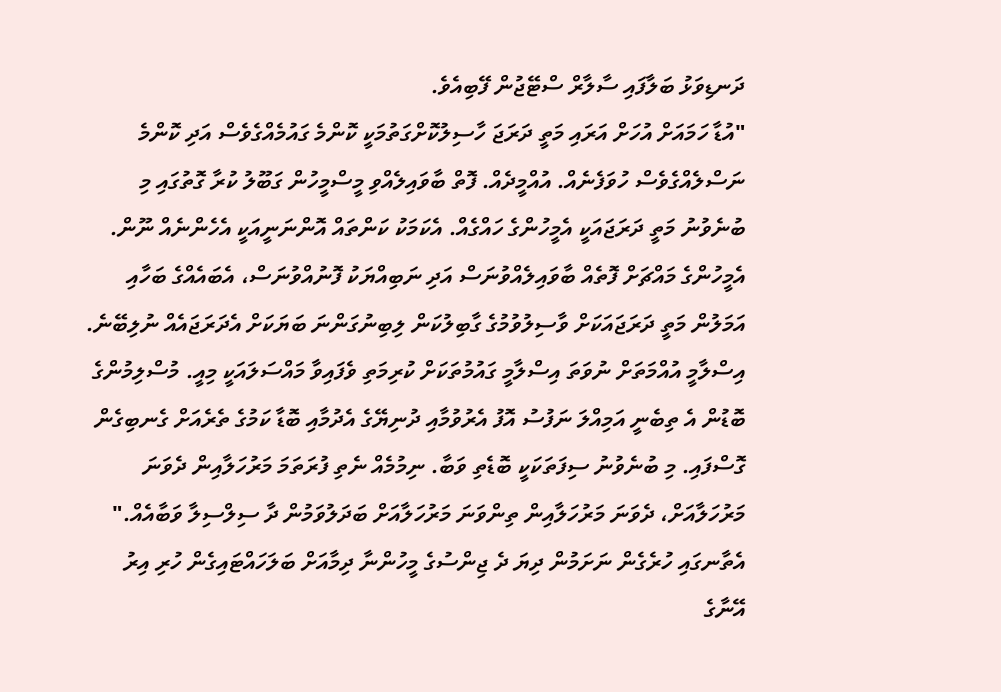ދަނޑިވަޅު ބަލާފައި ސާލާރް ސްޓޭޖުން ފޭބިއެވެ.
"އުޑާ ހަމައަށް އުހަށް އަރައި މަތީ ދަރަޖަ ހާސިލުކޮށްގަތުމަކީ ކޮންމެ ގައުމެއްގެވެސް އަދި ކޮންމެ ނަސްލެއްގެވެސް ހުވަފެނެއް. އުއްމީދެއް. ފޮތް ބާވައިލެއްވި މީސްމީހުން ގަބޫލު ކުރާ ގޮތުގައި މި ބުނެވުނު މަތީ ދަރަޖައަކީ އެމީހުންގެ ހައްގެއް. އެކަމަކު ކަންތައް އޮންނަނީއަކީ އެހެންނެއް ނޫން. އެމީހުންގެ މައްޗަށް ފޮތެއް ބާވައިލެއްވުނަސް އަދި ނަބިއްޔަކު ފޮނުއްވުނަސް، އެބައެއްގެ ބަހާއި އަމަލުން މަތީ ދަރަޖައަކަށް ވާސިލުވުމުގެ ގާބިލުކަން ލިބިނުގަންނަ ބަޔަކަށް އެދަރަޖައެއް ނުލިބޭނެ. އިސްލާމީ އުއްމަތަށް ނުވަތަ އިސްލާމީ ގައުމުތަކަށް ކުރިމަތި ވެފައިވާ މައްސަލައަކީ މިއީ. މުސްލިމުންގެ ބޮޑުން އެ ތިބެނީ އަމިއްލަ ނަފުސު އޮފު އެރުވުމާއި ދުނިޔޭގެ އެދުމާއި ބޮޑާ ކަމުގެ ތެރެއަށް ގެނބިގެން ގޮސްފައި. މި ބުނެވުނު ސިފަތަކަކީ ބޮޑެތި ވަބާ. ނިމުމެއް ނެތި ފުރަތަމަ މަރުހަލާއިން ދެވަނަ މަރުހަލާއަށް، ދެވަނަ މަރުހަލާއިން ތިންވަނަ މަރުހަލާއަށް ބަދަލުވަމުން ދާ ސިލްސިލާ ވަބާއެއް." އެތާނގައި ހުރެގެން ނަށަމުން ދިޔަ ދެ ޖިންސުގެ މީހުންނާ ދިމާއަށް ބަލަހައްޓައިގެން ހުރި އިރު އޭނާގެ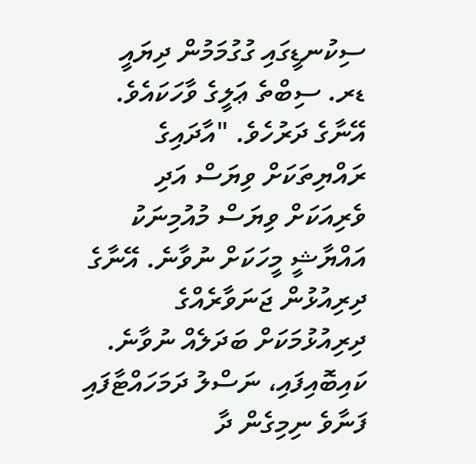ސިކުނޑީގައި ގުގުމަމުން ދިޔައީ ޑރ. ސިބްތެ ޢަލީގެ ވާހަކައެވެ. އޭނާގެ ދަރުހެވެ. "އާދައިގެ ރައްޔިތަކަށް ވިޔަސް އަދި ވެރިއަކަށް ވިޔަސް މުއުމިނަކު އައްޔާޝީ މީހަކަށް ނުވާނެ. އޭނާގެ ދިރިއުޅުން ޖަނަވާރެއްގެ ދިރިއުޅުމަކަށް ބަދަލެއް ނުވާނެ. ކައިބޮއިފައި، ނަސްލު ދަމަހައްޓާފައި ފަނާވެ ނިމިގެން ދާ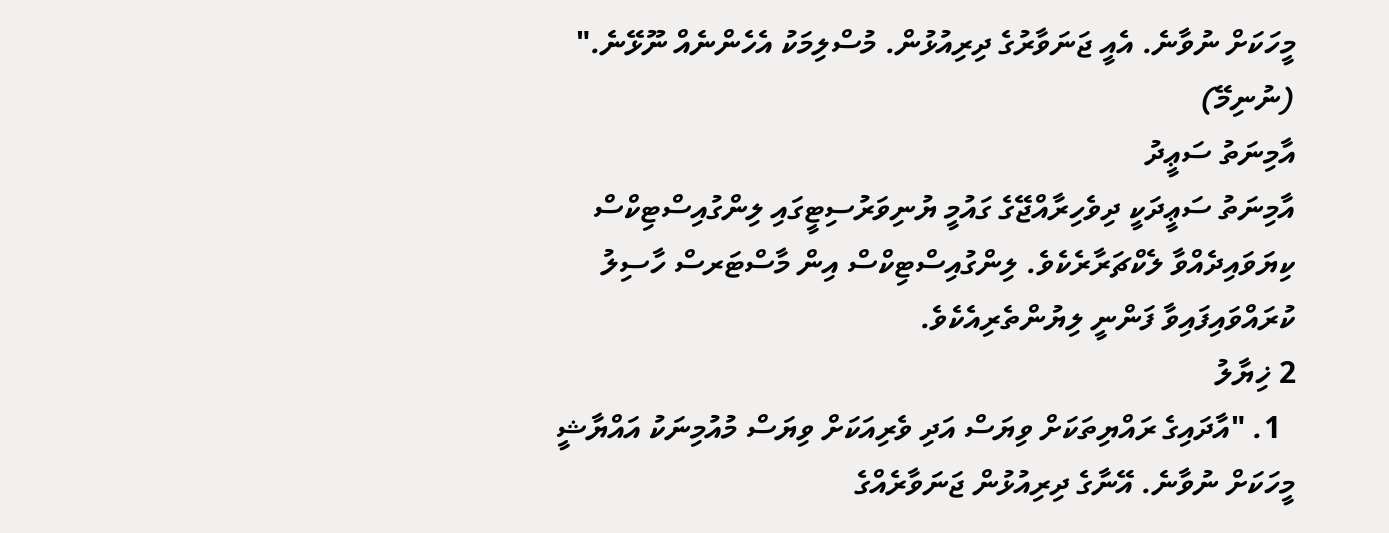މީހަކަށް ނުވާނެ. އެއީ ޖަނަވާރުގެ ދިރިއުޅުން. މުސްލިމަކު އެހެންނެއް ނޫޅޭނެ."
(ނުނިމޭ)
އާމިނަތު ސަޢީދު
އާމިނަތު ސަޢީދަކީ ދިވެހިރާއްޖޭގެ ގައުމީ ޔުނިވަރުސިޓީގައި ލިންގުއިސްޓިކްސް ކިޔަވައިދެއްވާ ލެކްޗަރާރެކެވެ. ލިންގުއިސްޓިކްސް އިން މާސްޓަރސް ހާސިލު ކުރައްވައިފައިވާ ފަންނީ ލިޔުންތެރިއެކެވެ.
2 ޚިޔާލު
  1. "އާދައިގެ ރައްޔިތަކަށް ވިޔަސް އަދި ވެރިއަކަށް ވިޔަސް މުއުމިނަކު އައްޔާޝީ މީހަކަށް ނުވާނެ. އޭނާގެ ދިރިއުޅުން ޖަނަވާރެއްގެ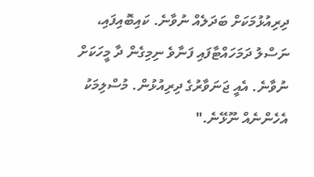ދިރިއުޅުމަކަށް ބަދަލެއް ނުވާނެ. ކައިބޮއިފައި، ނަސްލު ދަމަހައްޓާފައި ފަނާވެ ނިމިގެން ދާ މީހަކަށް ނުވާނެ. އެއީ ޖަނަވާރުގެ ދިރިއުޅުން. މުސްލިމަކު އެހެންނެއް ނޫޅޭނެ."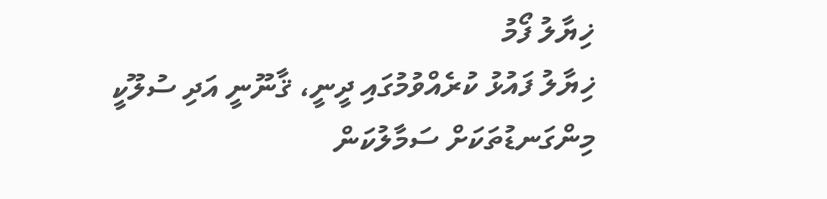ޚިޔާލު ފޯމު
ޚިޔާލު ފައުޅު ކުރެއްވުމުގައި ދީނީ، ޤާނޫނީ އަދި ސުލޫކީ މިންގަނޑުތަކަށް ސަމާލުކަން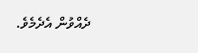ދެއްވުން އެދެމެވެ.